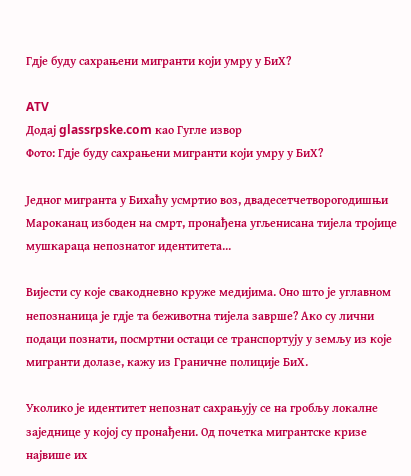Гдје буду сахрањени мигранти који умру у БиХ?

ATV
Додај glassrpske.com као Гугле извор
Фото: Гдје буду сахрањени мигранти који умру у БиХ?

Једног мигранта у Бихаћу усмртио воз, двадесетчетворогодишњи Мароканац избоден на смрт, пронађена угљенисана тијела тројице мушкараца непознатог идентитета...

Вијести су које свакодневно круже медијима. Оно што је углавном непознаница је гдје та беживотна тијела заврше? Ако су лични подаци познати, посмртни остаци се транспортују у земљу из које мигранти долазе, кажу из Граничне полиције БиХ.

Уколико је идентитет непознат сахрањују се на гробљу локалне заједнице у којој су пронађени. Од почетка мигрантске кризе највише их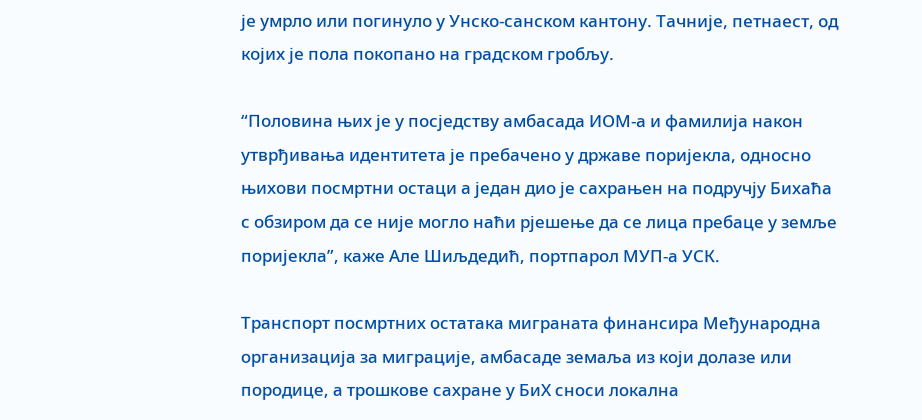је умрло или погинуло у Унско-санском кантону. Тачније, петнаест, од којих је пола покопано на градском гробљу.

“Половина њих је у посједству амбасада ИОМ-а и фамилија након утврђивања идентитета је пребачено у државе поријекла, односно њихови посмртни остаци а један дио је сахрањен на подручју Бихаћа с обзиром да се није могло наћи рјешење да се лица пребаце у земље поријекла”, каже Але Шиљдедић, портпарол МУП-а УСК.

Транспорт посмртних остатака миграната финансира Међународна организација за миграције, амбасаде земаља из који долазе или породице, а трошкове сахране у БиХ сноси локална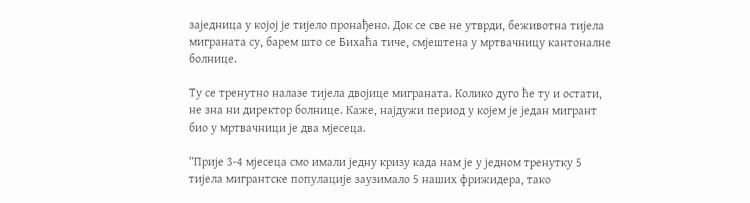заједница у којој је тијело пронађено. Док се све не утврди, беживотна тијела миграната су, барем што се Бихаћа тиче, смјештена у мртвачницу кантоналне болнице.

Ту се тренутно налазе тијела двојице миграната. Колико дуго ће ту и остати, не зна ни директор болнице. Каже, најдужи период у којем је један мигрант био у мртвачници је два мјесеца.

“Прије 3-4 мјесеца смо имали једну кризу када нам је у једном тренутку 5 тијела мигрантске популације заузимало 5 наших фрижидера, тако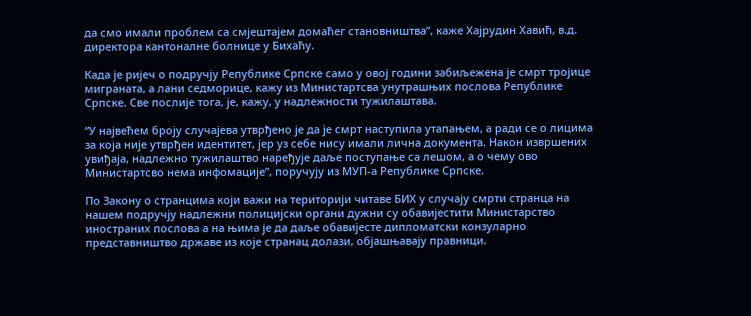да смо имали проблем са смјештајем домаћег становништва”, каже Хајрудин Хавић, в.д. директора кантоналне болнице у Бихаћу.

Када је ријеч о подручју Републике Српске само у овој години забиљежена је смрт тројице миграната, а лани седморице, кажу из Министартсва унутрашњих послова Републике Српске. Све послије тога, је, кажу, у надлежности тужилаштава.

“У највећем броју случајева утврђено је да је смрт наступила утапањем, а ради се о лицима за која није утврђен идентитет, јер уз себе нису имали лична документа. Након извршених увиђаја, надлежно тужилаштво наређује даље поступање са лешом, а о чему ово Министартсво нема инфомације”, поручују из МУП-а Републике Српске.

По Закону о странцима који важи на територији читаве БИХ у случају смрти странца на нашем подручју надлежни полицијски органи дужни су обавијестити Министарство иностраних послова а на њима је да даље обавијесте дипломатски конзуларно представништво државе из које странац долази, објашњавају правници.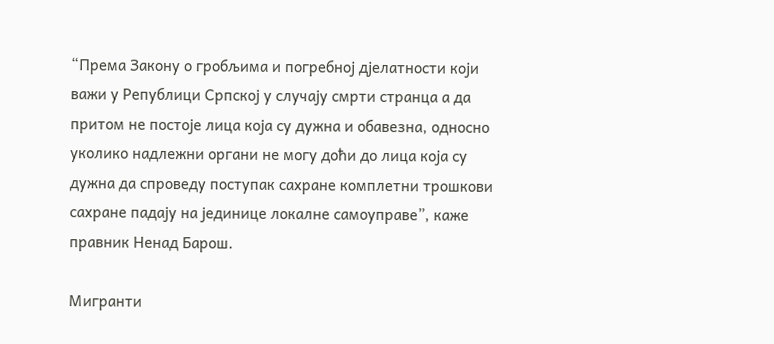“Према Закону о гробљима и погребној дјелатности који важи у Републици Српској у случају смрти странца а да притом не постоје лица која су дужна и обавезна, односно уколико надлежни органи не могу доћи до лица која су дужна да спроведу поступак сахране комплетни трошкови сахране падају на јединице локалне самоуправе”, каже правник Ненад Барош.

Мигранти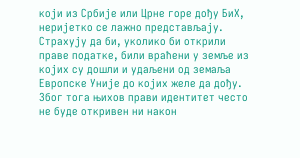који из Србије или Црне горе дођу БиХ, неријетко се лажно представљају. Страхују да би, уколико би открили праве податке, били враћени у земље из којих су дошли и удаљени од земаља Европске Уније до којих желе да дођу. Због тога њихов прави идентитет често не буде откривен ни након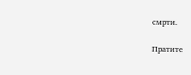смрти.

Пратите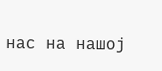нас на нашој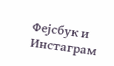Фејсбук и Инстаграм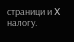страници и X налогу.